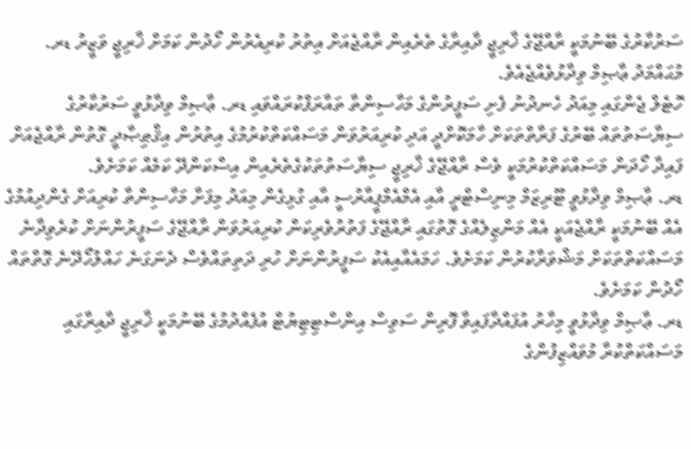ސަރުކާރުގެ ބޭނުމަކީ ރާއްޖޭގެ ޚާރިޖީ ދާއިރާގެ ތެރެއިން ރާއްޖެއަށް އިތުރު ކުރިއެރުން ހޯދުން ކަމަށް ޚާރިޖީ ވަޒީރު ޑރ. މުޙައްމަދު ޢާޞިމް ވިދާޅުވެއްޖެއެވެ.
ހޮޓެލް ޖެންގައި މިއަދު ހެނދުނު ފެށި ސަފީރުންގެ މަހާސިންތާ ތައާރަފްކުރައްވައި ޑރ. ޢާޞިމް ވިދާޅުވީ ސަރުކާރުގެ ސިޔާސަތުތައް ބޭރުގެ ފަރާތްތަކަށް ހާމަކޮށްދީ އަދި ކުރިއަރުވަން މަސައްކަތްކުރުމުގެ އިތުރުން އިޤްޠިޞާދީ ގޮތުން ރާއްޖެއަށް ފައިދާ ހޯދަން މަސައްކަތްކުރުމަކީ ވެސް ރާއްޖޭގެ ޚާރިޖީ ސިޔާސަތުތަކުގެތެރެއިން އިސްކަންދޭ ކަމެއް ކަމަށެވެ.
ޑރ. ޢާޞިމް ވިދާޅުވީ ޓޫރިޒަމް މިނިސްޓްރީ އާއި އެމްއެމްޕީއާރުސީ އާއި ގުޅިގެން މިއަދު މިފަށާ މަހާސިންތާ ކުރިއަށް ގެންދިއުމުގެ އެއް ބޭނުމަކީ ރާއްޖެއަކީ އެއް މަންޒިލެއްގެ ގޮތުގައި ރާއްޖޭގެ ފަތުރުވެރިކަން ކުރިއަރުވަން ރާއްޖޭގެ ސަފީރުންނަށް ކުރެވިދާނެ މަސައްކަތްތަކަށް މަޝްވަރާކުރުން ކަމަށެވެ. ހަމައެއާއިއެކު ސަފީރުންނަށް ހުރި ދަތިތައްވެސް ދެނަގަނެ ހައްލުހޯދޭނެ ގޮތްތައް ހޯދުން ކަމަށެވެ.
ޑރ. ޢާޞިމް ވިދާޅުވީ މިހާރު އުފައްދާފައިވާ ފޮރިން ސަވިސް އިންސްޓިޓިޔުޓް އުފެއްދުމުގެ ބޭނުމަކީ ޚާރިޖީ ދާއިރާގައި މަސައްކަތްކުރާ މުވައްޒިފުންގެ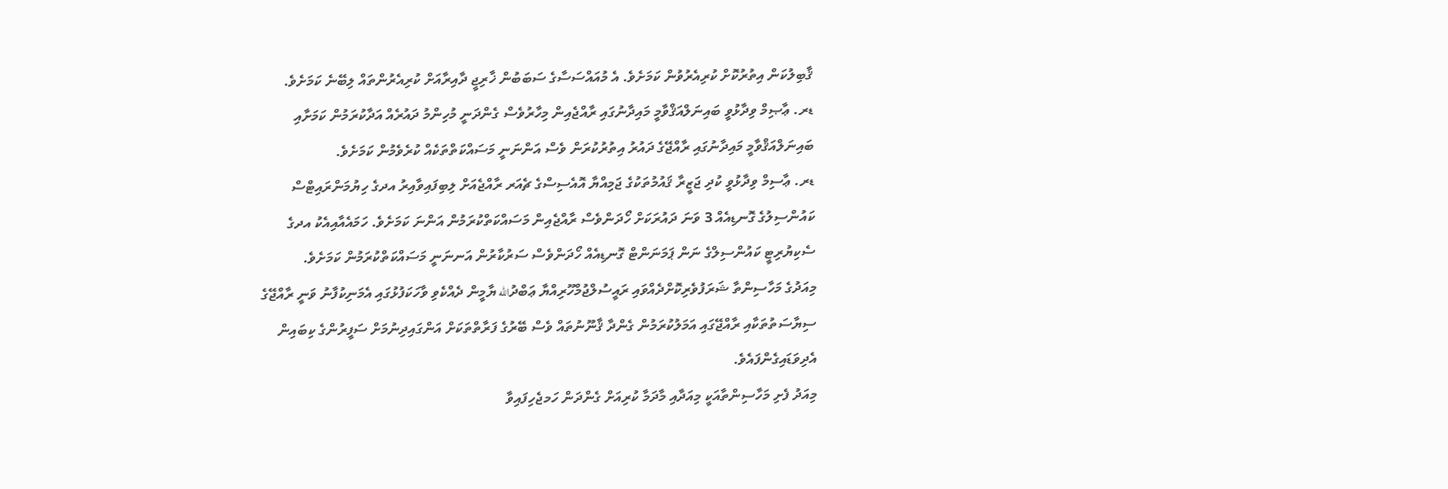ޤާބިލުކަން އިތުރުކޮށް ކުރިއެރުވުން ކަމަށެވެ. އެ މުއައްސަސާގެ ސަބަބުން ޚާރިޖީ ދާއިރާއަށް ކުރިއެރުންތައް ލިބޭނެ ކަމަށެވެ.
ޑރ. ޢާޞިމް ވިދާޅުވީ ބައިނަލްއަޤްވާމީ މައިދާނުގައި ރާއްޖެއިން މިހާރުވެސް ގެންދަނީ މުހިންމު ދައުރެއް އަދާކުރަމުން ކަމަށާއި ބައިނަލްއަޤްވާމީ މައިދާނުގައި ރާއްޖޭގެ ދައުރު އިތުރުކުރަން ވެސް އަންނަނީ މަސައްކަތްތަކެއް ކުރެވެމުން ކަމަށެވެ.
ޑރ. ޢާސިމް ވިދާޅުވީ ކުދި ޖަޒީރާ ޤައުމުތަކުގެ ޖަމިއްޔާ އޮއެސިސްގެ ޗެއަރ ރާއްޖެއަށް ލިބިފައިވާއިރު އދގެ ހިޔުމަންރައިޓްސް ކައުންސިލުގެ ގޮނޑިއެއް 3 ވަނަ ދައުރަކަށް ހޯދަންވެސް ރާއްޖެއިން މަސައްކަތްކުރަމުން އަންނަ ކަމަށެވެ. ހަމައެއާއިއެކު އދގެ ސެކިޔުރިޓީ ކައުންސިލްގެ ނަން ޕަމަނަންޓް ގޮނޑިއެއް ހޯދަންވެސް ސަރުކާރުން އަނނަނީ މަސައްކަތްކުރަމުން ކަމަށެވެ.
މިއަދުގެ މަހާސިންތާ ޝަރަފުވެރިކޮށްދެއްވައި ރައީސުލްޖުމްހޫރިއްޔާ ޢަބްދުالله ޔާމީން ދެއްކެވި ވާހަކަފުޅުގައި އެމަނިކުފާނު ވަނީ ރާއްޖޭގެ ސިޔާސަތުތަކާއި ރާއްޖޭގައި އަމަލުކުރަމުން ގެންދާ ޤާނޫނުތައް ވެސް ބޭރުގެ ފަރާތްތަކަށް އަންގައިދިނުމަށް ސަފީރުންގެ ކިބައިން އެދިވަޑައިގެންފައެވެ.
މިއަދު ފެށި މަހާސިންތާއަކީ މިއަދާއި މާދަމާ ކުރިއަށް ގެންދަން ހަމޖެހިފައިވާ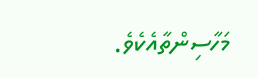މަހާސިންތާއެކެވެ.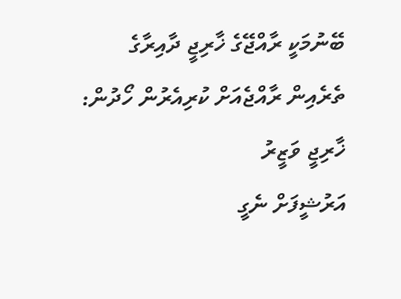ބޭނުމަކީ ރާއްޖޭގެ ޚާރިޖީ ދާއިރާގެ ތެރެއިން ރާއްޖެއަށް ކުރިއެރުން ހޯދުން: ޚާރިޖީ ވަޒީރު
އަރުޝީފަށް ނެގީ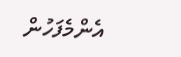އެންމެފަހުން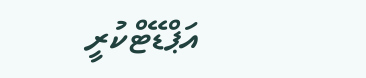އަޕްޑޭޓްކުރީ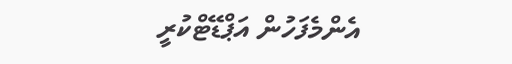އެންމެފަހުން އަޕްޑޭޓްކުރީ